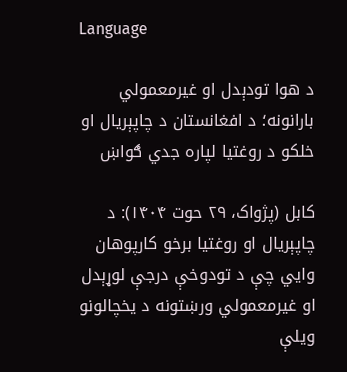Language

د هوا تودېدل او غیرمعمولي بارانونه؛ د افغانستان د چاپېریال او خلکو د روغتیا لپاره جدي ګواښ

کابل (پژواک، ۲۹ حوت ۱۴۰۴): د چاپېریال او روغتیا برخو کارپوهان وایي چې د تودوخې درجې لوړېدل او غیرمعمولي ورښتونه د یخچالونو ویلې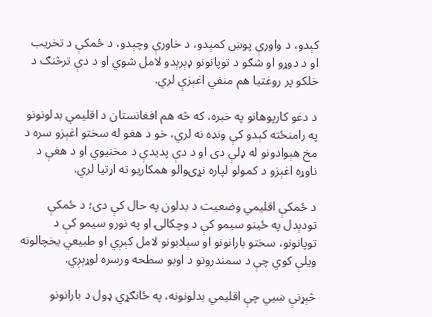کېدو، د واورې پوښ کمېدو، د خاورې وچېدو، د ځمکې د تخریب او د دوړو او شګو د توپانونو ډېرېدو لامل شوي او د دې ترڅنګ د خلکو پر روغتیا هم منفي اغېزې لري.

د دغو کارپوهانو په خبره، که څه هم افغانستان د اقلیمي بدلونونو په رامنځته کېدو کې ونډه نه لري، خو د هغو له سختو اغېزو سره د مخ هېوادونو له ډلې دی او د دې پدیدې د مخنیوي او د هغې د ناوړه اغېزو د کمولو لپاره نړۍوالو همکاریو ته اړتیا لري.

د ځمکې اقلیمي وضعیت د بدلون په حال کې دی؛ د ځمکې تودېدل په ځینو سیمو کې د وچکالۍ او په نورو سیمو کې د توپانونو، سختو بارانونو او سېلابونو لامل کېږي او طبیعي یخچالونه ویلې کوي چې د سمندرونو د اوبو سطحه ورسره لوړېږي.

څېړنې ښيي چې اقلیمي بدلونونه، په ځانګړي ډول د بارانونو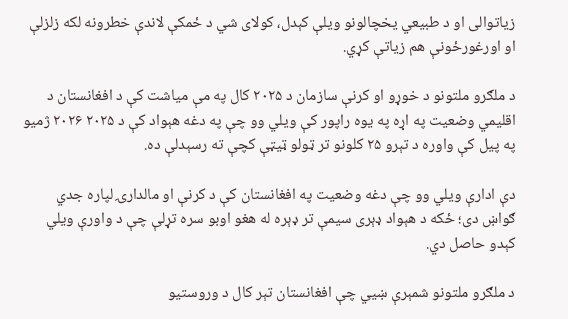زیاتوالی او د طبیعي یخچالونو ویلې کېدل، کولای شي د ځمکې لاندې خطرونه لکه زلزلې او اورغورځونې هم زیاتې کړي.

د ملګرو ملتونو د خوړو او کرنې سازمان د ۲۰۲۵ کال په مې میاشت کې د افغانستان د اقلیمي وضعیت په اړه په یوه راپور کې ویلي وو چې په دغه هېواد کې د ۲۰۲۵ ۲۰۲۶ ژمیو په پیل کې واوره د تېرو ۲۵ کلونو تر ټولو ټیټې کچې ته رسېدلې ده.

دې ادارې ویلي وو چې دغه وضعیت په افغانستان کې د کرنې او مالدارۍ لپاره جدي ګواښ دی؛ ځکه د هېواد ډېری سیمې تر ډېره له هغو اوبو سره تړلې چې د واورې ویلي کېدو حاصل دي.

د ملګرو ملتونو شمېرې ښيي چې افغانستان تېر کال د وروستیو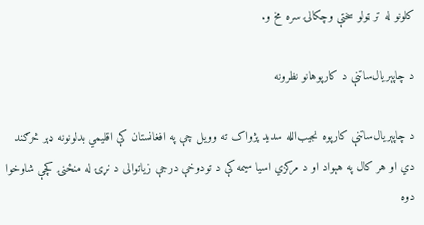کلونو له تر ټولو سختې وچکالۍ سره مخ و.

د چاپېریال‌ساتنې د کارپوهانو نظرونه

د چاپېریال‌ساتنې کارپوه نجیب‌الله سدید پژواک ته وویل چې په افغانستان کې اقلیمي بدلونونه ډېر څرګند دي او هر کال په هېواد او د مرکزي اسیا سیمه کې د تودوخې درجې زیاتوالی د نړۍ له منځنۍ کچې شاوخوا دوه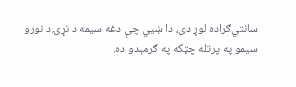سانتي‌ګراده لوړ دی، دا ښيي چې دغه سیمه د نړۍ د نورو سیمو په پرتله چټکه په ګرمېدو ده.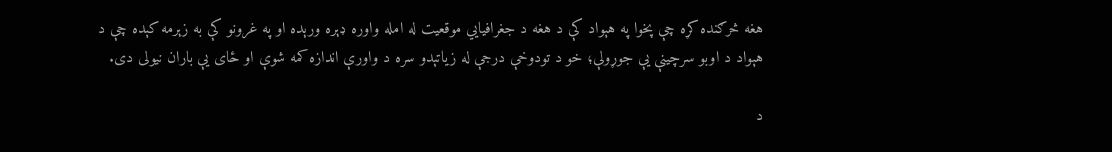هغه څرګنده کړه چې پخوا په هېواد کې د هغه د جغرافیایي موقعیت له امله واوره ډېره ورېده او په غرونو کې به زېرمه کېده چې د هېواد د اوبو سرچینې یې جوړولې؛ خو د تودوخې درجې له زیاتېدو سره د واورې اندازه کمه شوې او ځای یې باران نیولی دی.

د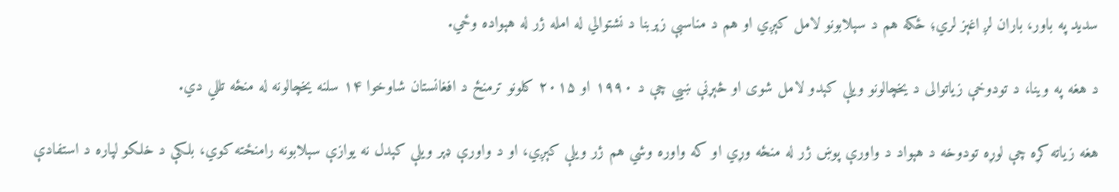سدید په باور، باران لږ اغېز لري؛ ځکه هم د سېلابونو لامل کېږي او هم د مناسبې زېربنا د نشتوالي له امله ژر له هېواده وځي.

د هغه په وینا، د تودوخې زیاتوالی د یخچالونو ویلې کېدو لامل شوی او څېړنې ښيي چې د ۱۹۹۰ او ۲۰۱۵ کلونو ترمنځ د افغانستان شاوخوا ۱۴ سلنه یخچالونه له منځه تللي دي.

هغه زیاته کړه چې لوړه تودوخه د هېواد د واورې پوښ ژر له منځه وړي او که واوره وشي هم ژر ویلې کېږي، او د واورې ډېر ویلې کېدل نه یوازې سېلابونه رامنځته کوي، بلکې د خلکو لپاره د استفادې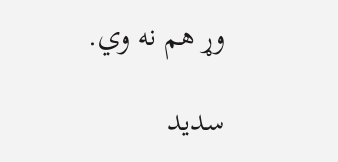وړ هم نه وي.

سدید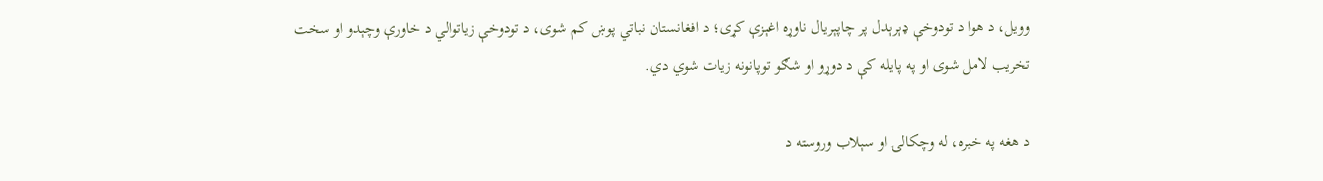وویل، د هوا د تودوخې ډېرېدل پر چاپېریال ناوړه اغېزې کړی؛ د افغانستان نباتي پوښ کم شوی، د تودوخې زیاتوالي د خاورې وچېدو او سخت تخریب لامل شوی او په پایله کې د دوړو او شګو توپانونه زیات شوي دي.

د هغه په خبره، له وچکالۍ او سېلاب وروسته د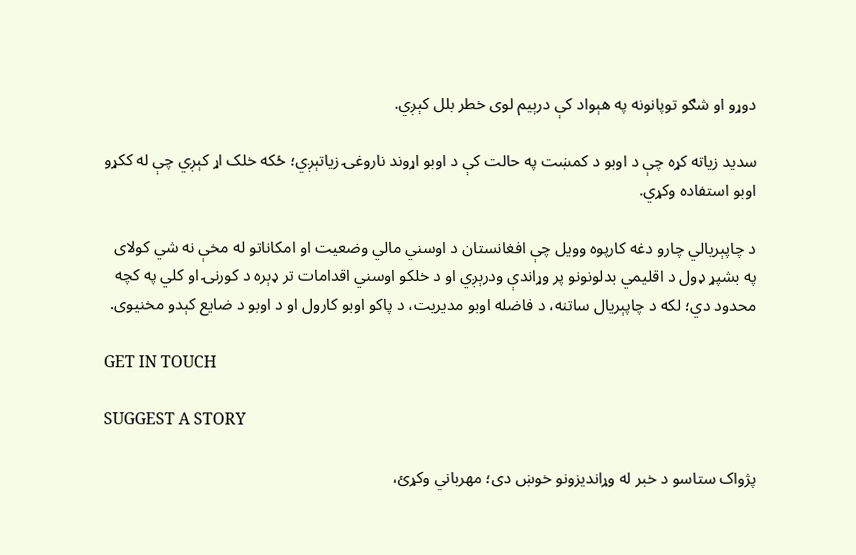دوړو او شګو توپانونه په هېواد کې درېیم لوی خطر بلل کېږي.

سدید زیاته کړه چې د اوبو د کمښت په حالت کې د اوبو اړوند ناروغۍ زیاتېږي؛ ځکه خلک اړ کېږي چې له ککړو اوبو استفاده وکړي.

د چاپېریالي چارو دغه کارپوه وویل چې افغانستان د اوسني مالي وضعیت او امکاناتو له مخې نه شي کولای په بشپړ ډول د اقلیمي بدلونونو پر وړاندې ودرېږي او د خلکو اوسني اقدامات تر ډېره د کورنۍ او کلي په کچه محدود دي؛ لکه د چاپېریال ساتنه، د فاضله اوبو مدیریت، د پاکو اوبو کارول او د اوبو د ضایع کېدو مخنیوی.

GET IN TOUCH

SUGGEST A STORY

پژواک ستاسو د خبر له وړانديزونو خوښ دی؛ مهرباني وکړئ،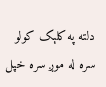دلته په کلېک کولو سره له موږ سره خپل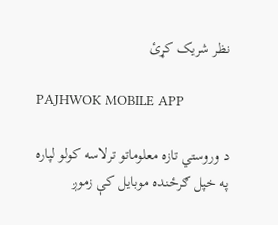نظر شریک کړئ

PAJHWOK MOBILE APP

د وروستي تازه معلوماتو ترلاسه کولو لپاره په خپل ګرځنده موبایل کې زموږ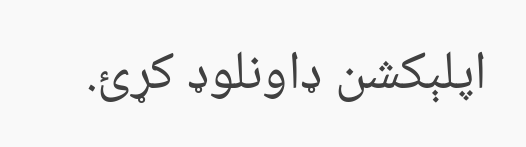اپلېکشن ډاونلوډ کړئ.